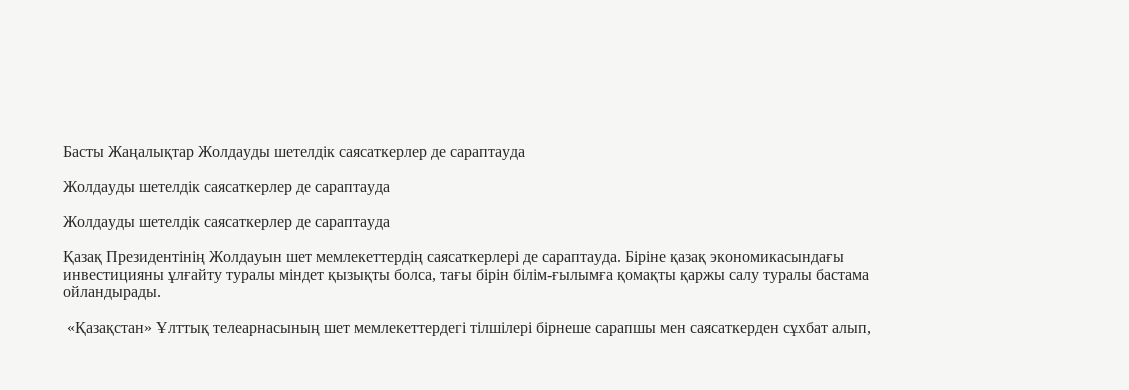Басты Жаңалықтар Жолдауды шетелдік саясаткерлер де сараптауда

Жолдауды шетелдік саясаткерлер де сараптауда

Жолдауды шетелдік саясаткерлер де сараптауда

Қазақ Президентінің Жолдауын шет мемлекеттердің саясаткерлері де сараптауда. Біріне қазақ экономикасындағы инвестицияны ұлғайту туралы міндет қызықты болса, тағы бірін білім-ғылымға қомақты қаржы салу туралы бастама ойландырады.

 «Қазақстан» Ұлттық телеарнасының шет мемлекеттердегі тілшілері бірнеше сарапшы мен саясаткерден сұхбат алып,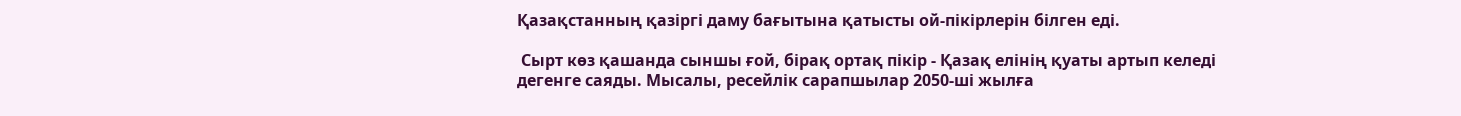Қазақстанның қазіргі даму бағытына қатысты ой-пікірлерін білген еді.

 Сырт көз қашанда сыншы ғой, бірақ ортақ пікір - Қазақ елінің қуаты артып келеді дегенге саяды. Мысалы, ресейлік сарапшылар 2050-ші жылға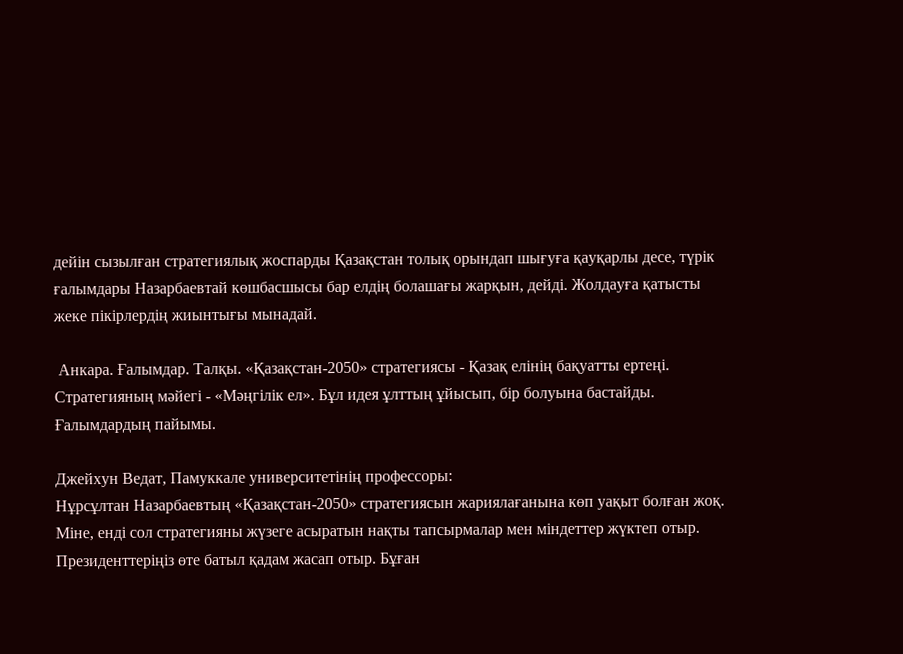дейін сызылған стратегиялық жоспарды Қазақстан толық орындап шығуға қауқарлы десе, түрік ғалымдары Назарбаевтай көшбасшысы бар елдің болашағы жарқын, дейді. Жолдауға қатысты жеке пікірлердің жиынтығы мынадай.

 Анкара. Ғалымдар. Талқы. «Қазақстан-2050» стратегиясы - Қазақ елінің бақуатты ертеңі. Стратегияның мәйегі - «Мәңгілік ел». Бұл идея ұлттың ұйысып, бір болуына бастайды. Ғалымдардың пайымы.

Джейхун Ведат, Памуккале университетінің профессоры:
Нұрсұлтан Назарбаевтың «Қазақстан-2050» стратегиясын жариялағанына көп уақыт болған жоқ. Міне, енді сол стратегияны жүзеге асыратын нақты тапсырмалар мен міндеттер жүктеп отыр. Президенттеріңіз өте батыл қадам жасап отыр. Бұған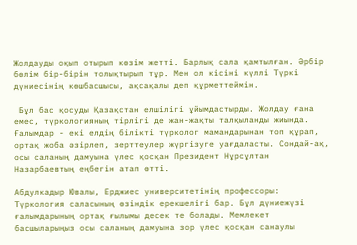Жолдауды оқып отырып көзім жетті. Барлық сала қамтылған. Әрбір бөлім бір-бірін толықтырып тұр. Мен ол кісіні күллі Түркі дүниесінің көшбасшысы, ақсақалы деп құрметтеймін.

 Бұл бас қосуды Қазақстан елшілігі ұйымдастырды. Жолдау ғана емес, түркологияның тірлігі де жан-жақты талқыланды жиында. Ғалымдар - екі елдің білікті түрколог мамандарынан топ құрап, ортақ жоба әзірлеп, зерттеулер жүргізуге уағдаласты. Сондай-ақ, осы саланың дамуына үлес қосқан Президент Нұрсұлтан Назарбаевтың еңбегін атап өтті.

Абдулкадыр Ювалы, Ерджиес университетінің профессоры:
Түркология саласының өзіндік ерекшелігі бар. Бұл дүниежүзі ғалымдарының ортақ ғылымы десек те болады. Мемлекет басшыларыңыз осы саланың дамуына зор үлес қосқан санаулы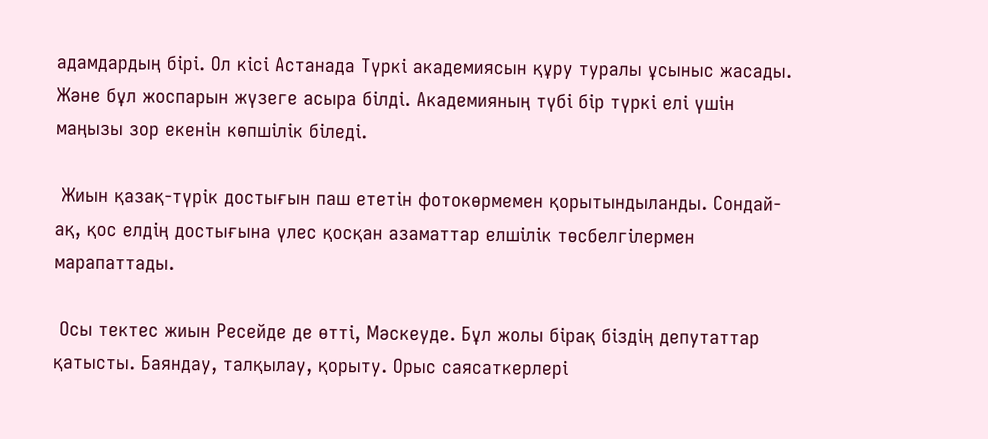адамдардың бірі. Ол кісі Астанада Түркі академиясын құру туралы ұсыныс жасады. Және бұл жоспарын жүзеге асыра білді. Академияның түбі бір түркі елі үшін маңызы зор екенін көпшілік біледі.

 Жиын қазақ-түрік достығын паш ететін фотокөрмемен қорытындыланды. Сондай-ақ, қос елдің достығына үлес қосқан азаматтар елшілік төсбелгілермен марапаттады.

 Осы тектес жиын Ресейде де өтті, Мәскеуде. Бұл жолы бірақ біздің депутаттар қатысты. Баяндау, талқылау, қорыту. Орыс саясаткерлері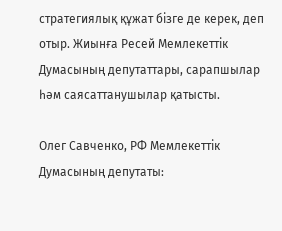стратегиялық құжат бізге де керек, деп отыр. Жиынға Ресей Мемлекеттік Думасының депутаттары, сарапшылар һәм саясаттанушылар қатысты.

Олег Савченко, РФ Мемлекеттік Думасының депутаты: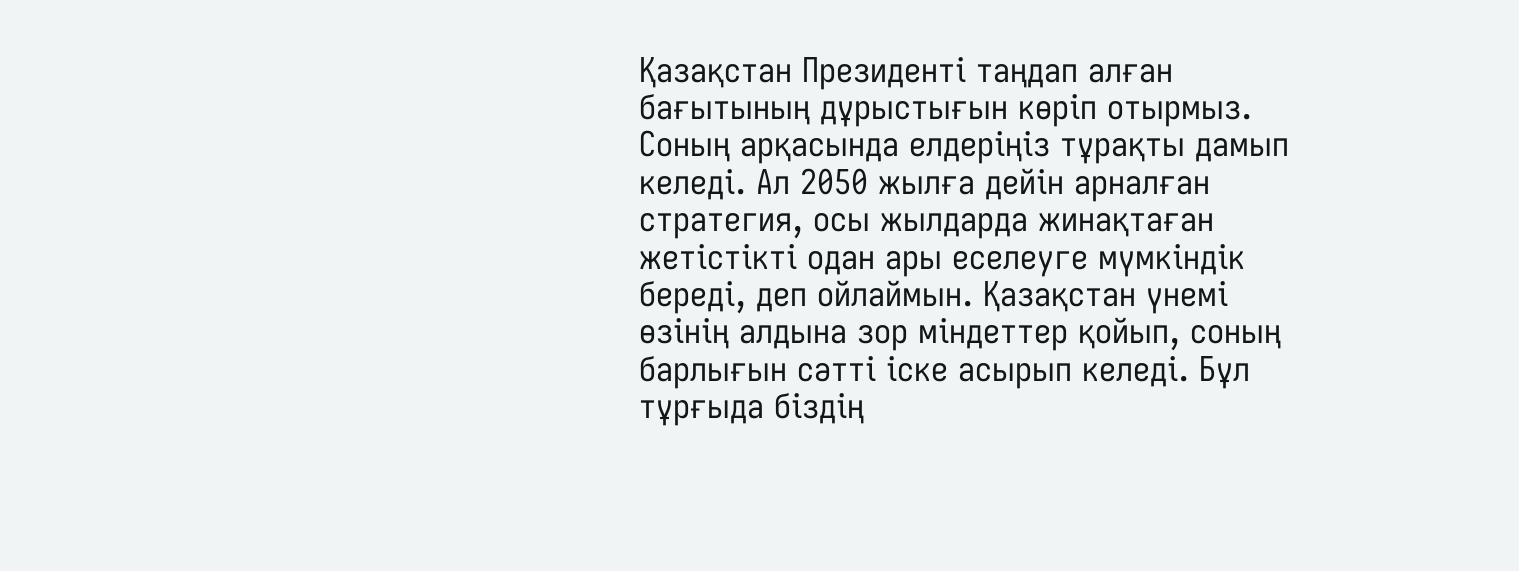Қазақстан Президенті таңдап алған бағытының дұрыстығын көріп отырмыз. Соның арқасында елдеріңіз тұрақты дамып келеді. Ал 2050 жылға дейін арналған стратегия, осы жылдарда жинақтаған жетістікті одан ары еселеуге мүмкіндік береді, деп ойлаймын. Қазақстан үнемі өзінің алдына зор міндеттер қойып, соның барлығын сәтті іске асырып келеді. Бұл тұрғыда біздің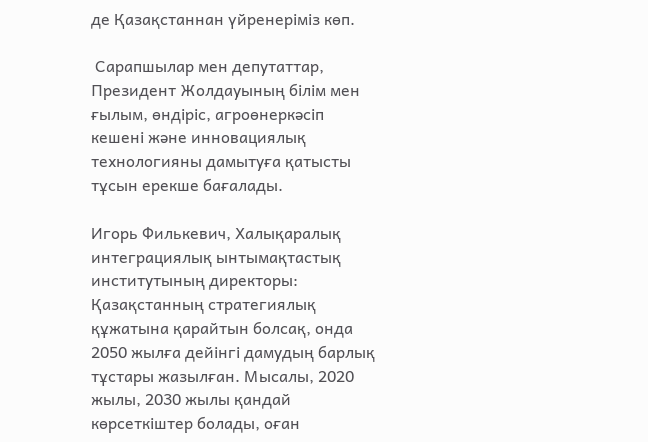де Қазақстаннан үйренеріміз көп.

 Сарапшылар мен депутаттар, Президент Жолдауының білім мен ғылым, өндіріс, агроөнеркәсіп кешені және инновациялық технологияны дамытуға қатысты тұсын ерекше бағалады.

Игорь Филькевич, Халықаралық интеграциялық ынтымақтастық институтының директоры:
Қазақстанның стратегиялық құжатына қарайтын болсақ, онда 2050 жылға дейінгі дамудың барлық тұстары жазылған. Мысалы, 2020 жылы, 2030 жылы қандай көрсеткіштер болады, оған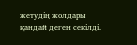жетудің жолдары қандай деген секілді.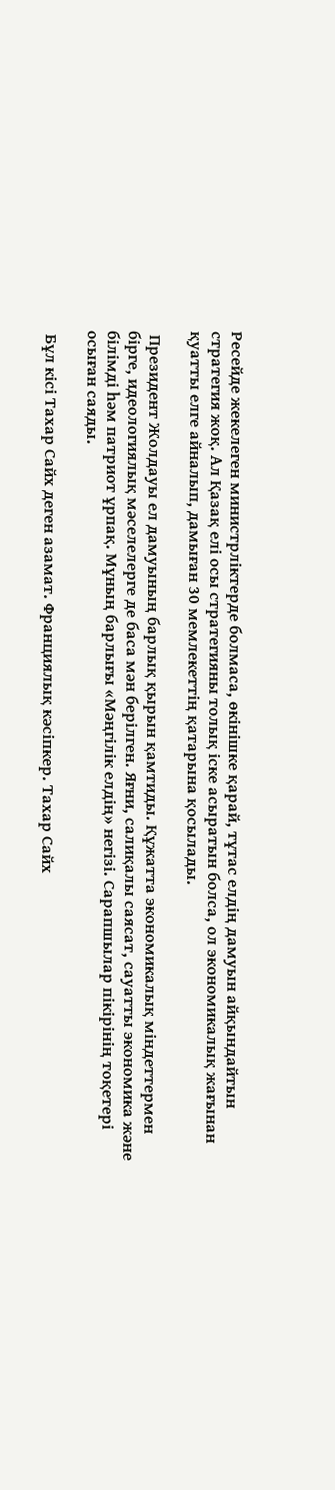Ресейде жекелеген министрліктерде болмаса, өкінішке қарай, тұтас елдің дамуын айқындайтын стратегия жоқ. Ал Қазақ елі осы стратегияны толық іске асыратын болса, ол экономикалық жағынан қуатты елге айналып, дамыған 30 мемлекеттің қатарына қосылады.

 Президент Жолдауы ел дамуының барлық қырын қамтиды. Құжатта экономикалық міндеттермен бірге, идеологиялық мәселелерге де баса мән берілген. Яғни, салиқалы саясат, сауатты экономика және білімді һәм патриот ұрпақ. Мұның барлығы «Мәңгілік елдің» негізі. Сарапшылар пікірінің тоқетері осыған саяды.

 Бұл кісі Тахар Сайх деген азамат. Франциялық кәсіпкер. Тахар Сайх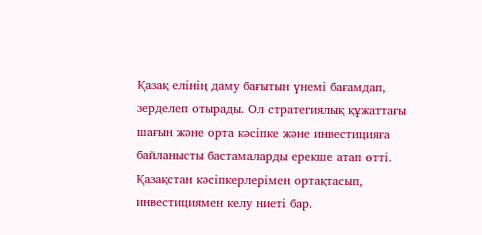Қазақ елінің даму бағытын үнемі бағамдап, зерделеп отырады. Ол стратегиялық құжаттағы шағын және орта кәсіпке және инвестицияға байланысты бастамаларды ерекше атап өтті. Қазақстан кәсіпкерлерімен ортақтасып, инвестициямен келу ниеті бар.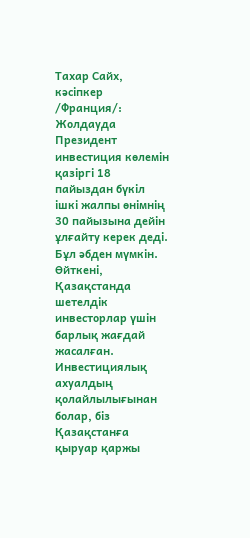Тахар Сайх, кәсіпкер /Франция/:
Жолдауда Президент инвестиция көлемін қазіргі 18 пайыздан бүкіл ішкі жалпы өнімнің 30 пайызына дейін ұлғайту керек деді. Бұл әбден мүмкін. Өйткені, Қазақстанда шетелдік инвесторлар үшін барлық жағдай жасалған. Инвестициялық ахуалдың қолайлылығынан болар, біз Қазақстанға қыруар қаржы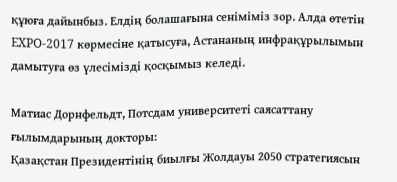құюға дайынбыз. Елдің болашағына сеніміміз зор. Алда өтетін EXPO-2017 көрмесіне қатысуға, Астананың инфрақұрылымын дамытуға өз үлесімізді қосқымыз келеді.

Матиас Дорнфельдт, Потсдам университеті саясаттану ғылымдарының докторы:
Қазақстан Президентінің биылғы Жолдауы 2050 стратегиясын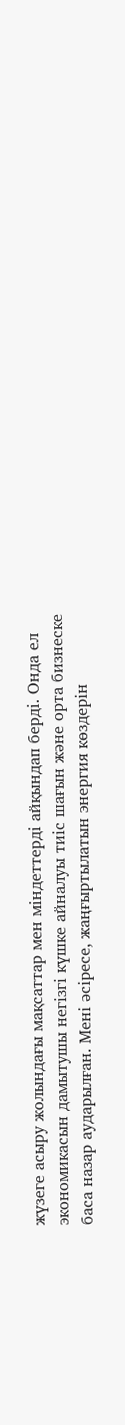жүзеге асыру жолындағы мақсаттар мен міндеттерді айқындап берді. Онда ел экономикасын дамытушы негізгі күшке айналуы тиіс шағын және орта бизнеске баса назар аударылған. Мені әсіресе, жаңғыртылатын энергия көздерін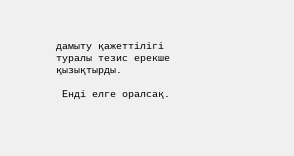дамыту қажеттілігі туралы тезис ерекше қызықтырды.

 Енді елге оралсақ.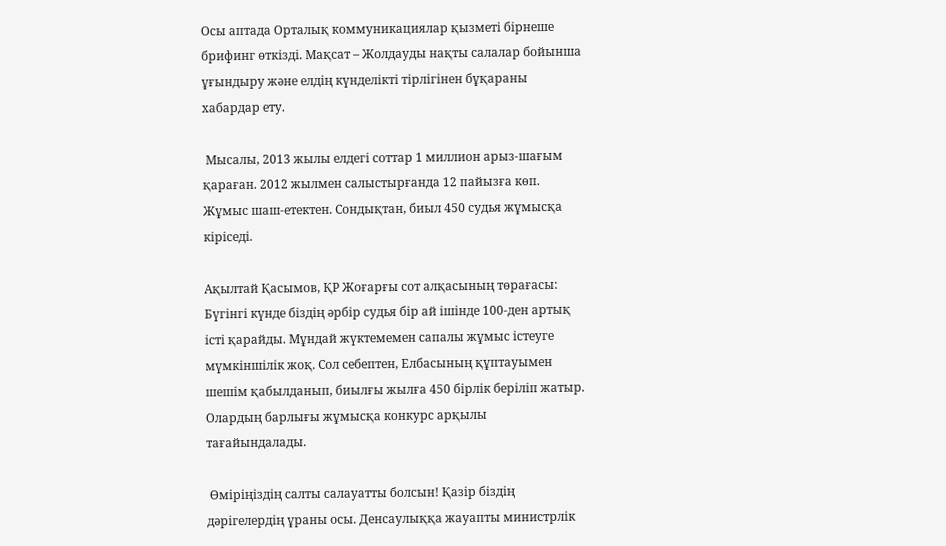Осы аптада Орталық коммуникациялар қызметі бірнеше брифинг өткізді. Мақсат – Жолдауды нақты салалар бойынша ұғындыру және елдің күнделікті тірлігінен бұқараны хабардар ету.

 Мысалы, 2013 жылы елдегі соттар 1 миллион арыз-шағым қараған. 2012 жылмен салыстырғанда 12 пайызға көп. Жұмыс шаш-етектен. Сондықтан, биыл 450 судья жұмысқа кіріседі.

Ақылтай Қасымов, ҚР Жоғарғы сот алқасының төрағасы:
Бүгінгі күнде біздің әрбір судья бір ай ішінде 100-ден артық істі қарайды. Мұндай жүктемемен сапалы жұмыс істеуге мүмкіншілік жоқ. Сол себептен, Елбасының құптауымен шешім қабылданып, биылғы жылға 450 бірлік беріліп жатыр. Олардың барлығы жұмысқа конкурс арқылы тағайындалады.

 Өміріңіздің салты салауатты болсын! Қазір біздің дәрігелердің ұраны осы. Денсаулыққа жауапты министрлік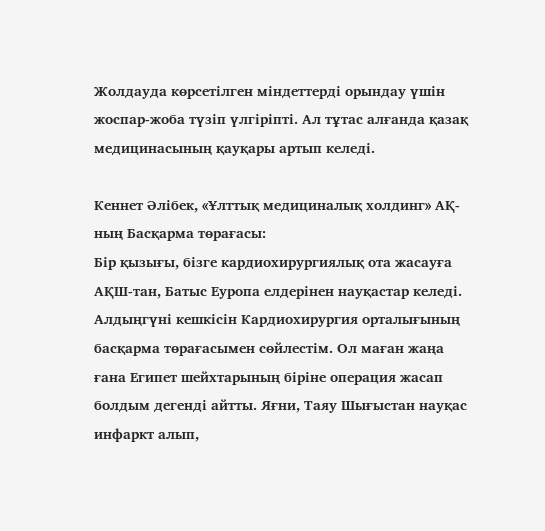Жолдауда көрсетілген міндеттерді орындау үшін жоспар-жоба түзіп үлгіріпті. Ал тұтас алғанда қазақ медицинасының қауқары артып келеді.

Кеннет Әлібек, «Ұлттық медициналық холдинг» АҚ-ның Басқарма төрағасы:
Бір қызығы, бізге кардиохирургиялық ота жасауға АҚШ-тан, Батыс Еуропа елдерінен науқастар келеді. Алдыңгүні кешкісін Кардиохирургия орталығының басқарма төрағасымен сөйлестім. Ол маған жаңа ғана Египет шейхтарының біріне операция жасап болдым дегенді айтты. Яғни, Таяу Шығыстан науқас инфаркт алып,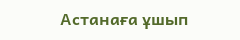Астанаға ұшып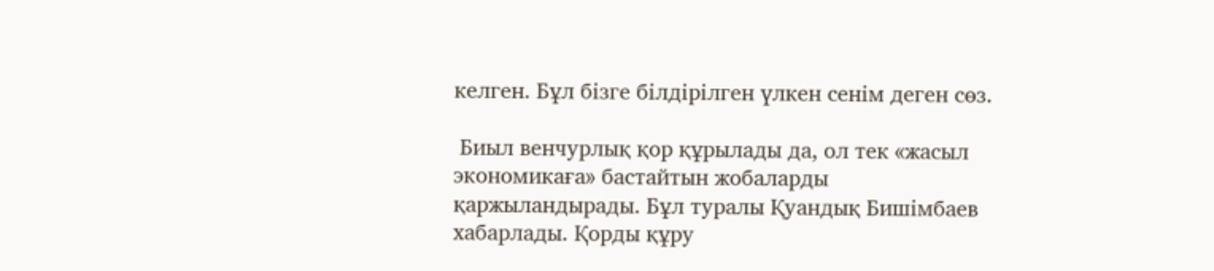келген. Бұл бізге білдірілген үлкен сенім деген сөз.

 Биыл венчурлық қор құрылады да, ол тек «жасыл экономикаға» бастайтын жобаларды қаржыландырады. Бұл туралы Қуандық Бишімбаев хабарлады. Қорды құру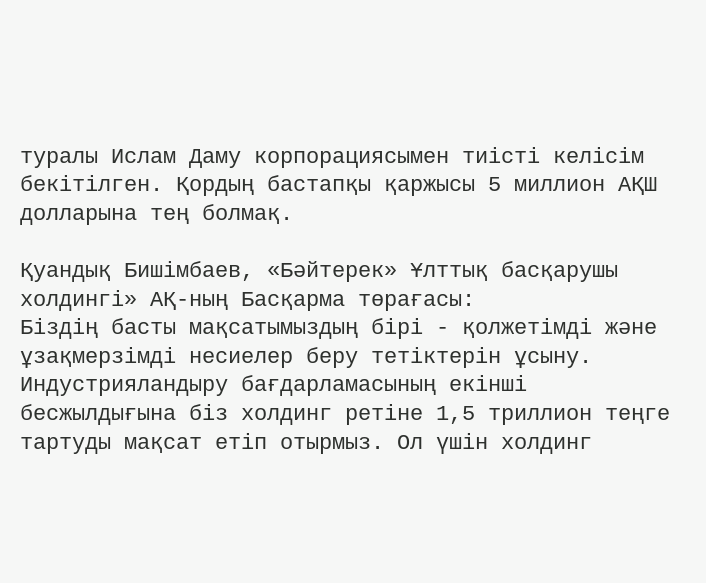туралы Ислам Даму корпорациясымен тиісті келісім бекітілген. Қордың бастапқы қаржысы 5 миллион АҚШ долларына тең болмақ.

Қуандық Бишімбаев, «Бәйтерек» Ұлттық басқарушы холдингі» АҚ-ның Басқарма төрағасы:
Біздің басты мақсатымыздың бірі - қолжетімді және ұзақмерзімді несиелер беру тетіктерін ұсыну. Индустрияландыру бағдарламасының екінші бесжылдығына біз холдинг ретіне 1,5 триллион теңге тартуды мақсат етіп отырмыз. Ол үшін холдинг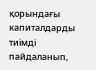қорындағы капиталдарды тиімді пайдаланып,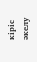кіріс әкелу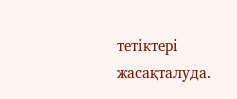тетіктері жасақталуда.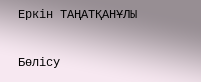Еркін ТАҢАТҚАНҰЛЫ

Бөлісу